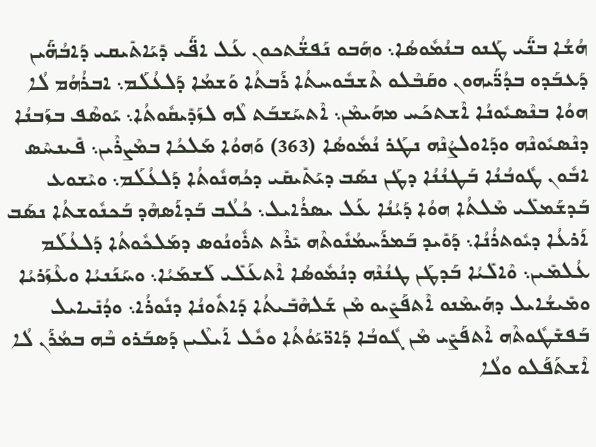ܗܳܫܳܐ ܒܢ̈ܰܝ ܛܰܢܘ ܒܢܳܡܽܘܣܳܐ܆ ܘܗܰܒܘ ܢܰܦܫ̈ܳܬܟܘܢ ܥܰܠ ܐܦ̈ܰܝ ܕܺܝܰܐܬܺܝܩܝ ܕܰܐܒܳܗ̈ܰܝܢ ܕܰܥܒܰܕܘ ܒܕܳܪ̈ܰܝܗܘܢ ܘܩܰܒܶܠܘ ܬܶܫܒܽܘܚܬܳܐ ܪܰܒܬܳܐ ܘܰܫܡܳܐ ܕܰܠܥܳܠܰܡ܆ ܐܒܪܳܗܳܡ ܠܳܐ ܗܘܳܐ ܒܢܶܣܝܽܘܢܳܐ ܐܶܫܬܟܰܚ ܡܗܰܝܡܶܢ܆ ܐܶܬܚܰܫܒܰܬ ܠܶܗ ܠܙܰܕܺܝܩܽܘܬܳܐ܆ ܝܰܘܣܶܦ ܒܙܰܒܢܳܐ ܕܢܶܣܝܽܘܢܶܗ ܘܕܰܐܘܠܨܳܢܶܗ ܢܛܰܪ ܢܳܡܽܘܣܳܐ (363) ܘܰܗܘܳܐ ܡܰܠܟܳܐ ܒܡܶܨܪܶܝܢ܆ ܦܺܝܢܚܶܣ ܐܒܽܘܢ ܛܽܘܒܳܢܳܐ ܒܰܛܢܳܢܳܐ ܕܛܰܢ ܢܣܰܒ ܕܝܰܬܺܝܩܺܝ ܕܟܳܗܢܽܘܬܳܐ ܕܰܠܥܳܠܰܡ܆ ܘܝܶܫܘܥ ܒܰܕܫܰܡܠܺܝ ܡܶܠܬܳܐ ܗܘܳܐ ܕܰܝܳܢܳܐ ܥܰܠ ܝܣܪܳܐܝܠ܆ ܟܳܠܳܒ ܒܰܕܐܰܣܗܶܕ ܒܰܟܢܽܘܫܬܳܐ ܢܣܰܒ ܐܰܪܥܳܐ ܕܝܽܘܬܪܳܢܳܐ܆ ܕܰܘܺܝܕ ܒܰܡܪܰܚܡܳܢܽܘܬܶܗ ܝܺܪܶܬ ܬܪܽܘܢܳܘܣ ܕܡܰܠܟܽܘܬܳܐ ܕܰܠܥܳܠܰܡ ܥܳܠܡܺܝܢ܆ ܘܶܐܠܺܝܳܐ ܒܰܕܛܰܢ ܛܢܳܢܶܗ ܕܢܳܡܽܘܣܳܐ ܐܶܬܥܰܠܺܝ ܠܰܫܡܰܝܳܐ܆ ܘܚܰܢܰܢܝܳܐ ܘܥܶܙܰܪܝܳܐ ܘܡܺܝܫܳܐܝܠ ܕܗܰܝܡܶܢܘ ܐܶܬܦܰܨܺܝܘ ܡܶܢ ܫܰܠܗܶܒܺܝܬܳܐ ܕܰܐܬܽܘܢܳܐ ܕܢܽܘܪܳܐ܆ ܘܕܳܢܺܝܐܝܠ ܒܰܦܫܺܛܽܘܬܶܗ ܐܶܬܦܰܨܺܝ ܡܶܢ ܓܽܘܒܳܐ ܕܰܐܪ̈ܝܰܘܳܬܳܐ ܘܟܽܠ ܐܰܝܠܶܝܢ ܕܰܣܒܰܪܘ ܒܶܗ ܒܡܳܪܰܢ ܠܳܐ ܐܶܫܬܰܦܰܠܘ ܘܠܳܐ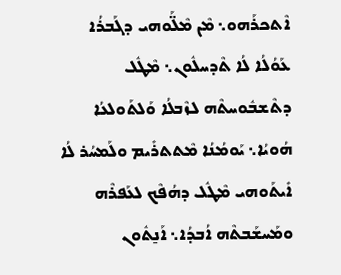ܐܶܬܟܪܰܗܘ܆ ܡܶܢ ܡܶܠ̈ܰܘܗܝ ܕܓܰܒܪܳܐ ܥܰܘܳܠܳܐ ܠܳܐ ܬܶܕܚܠܽܘܢ܆ ܡܶܛܽܠ ܕܬܶܫܒܽܘܚܬܶܗ ܠܙܶܒܠܳܐ ܘܰܠܬܰܘܠܥܳܐ ܗܳܘܝܳܐ܆ ܝܰܘܡܳܢܳܐ ܡܶܬܬܪܺܝܡ ܘܠܰܡܚܳܪ ܠܳܐ ܐܺܝܬܰܘܗܝ ܡܶܛܽܠ ܕܗܳܦܶܟ ܠܥܰܦܪܶܗ ܘܡܰܚܫܰܒܬܶܗ ܐܳܒܕܳܐ܆ ܐܰܢ̱ܬܽܘܢ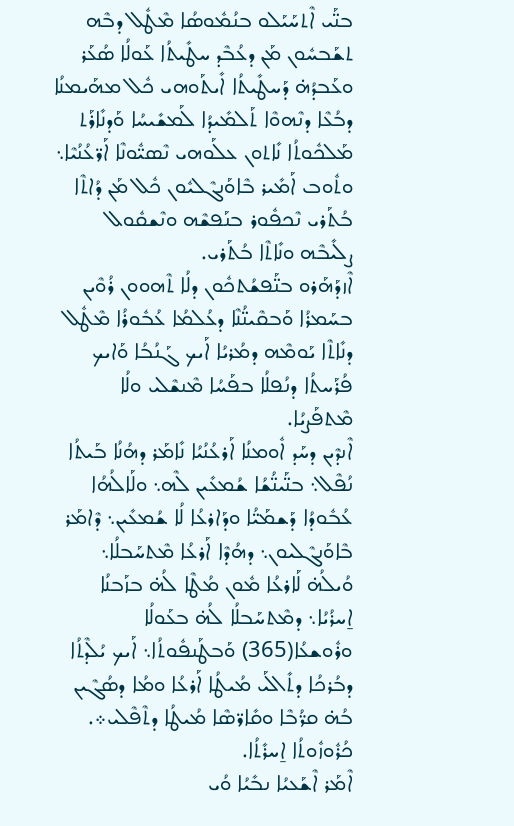ܒܢ̈ܰܝ ܐܶܬܚܰܝܰܠܘ ܒܢܳܡܽܘܣܳܐ ܡܶܛܽܠ ܕܒܶܗ ܬܫܰܒܚܽܘܢ ܡܰܢ ܕܥܳܒܶܕ ܚܛܺܝܬܳܐ ܥܰܘܠܳܐ ܣܳܥܰܪ ܘܥܰܒܕܳܗ̇ ܕܰܚܛܺܝܬܳܐ ܐܺܝܬܰܘܗܝ ܟܽܠ ܡܗܰܝܡܢܳܐ ܕܒܳܥܶܐ ܕܢܶܗܘܶܐ ܬܰܠܡܺܝܕܳܐ ܠܰܡܫܺܝܚܳܐ ܘܰܕܢܺܐܪܰܬ ܡܰܠܟܽܘܬܳܐ ܢܺܐܬܘܢ ܥܠܰܘܗܝ ܢܶܣܝ̈ܽܘܢܶܐ ܐܰܪ̈ܥܳܢܳܝܶܐ܆ ܘܬܽܘܒ ܐܰܡܺܝܪ ܒܶܐܘܰܢܓܶܠܝܽܘܢ ܟܽܠ ܡܰܢ ܕܳܐܬܶܐ ܒܳܬܰܪܝ ܢܶܟܦܽܘܪ ܒܢܰܦܫܶܗ ܘܢܶܫܩܽܘܠ ܨܠܺܝܒܶܗ ܘܢܺܐܬܶܐ ܒܳܬܰܪܝ.
ܐܶܙܕܰܗܰܪܘ ܒܢ̈ܰܦܫܳܬܟܽܘܢ ܕܠܳܐ ܬܶܗܘܘܢ ܪܳܘܶܝܢ ܒܚܰܡܪܳܐ ܘܰܒܩܶܝܢ̈ܳܢܶܐ ܕܥܳܠܡܳܐ ܥܳܒܽܘܪܳܐ ܡܶܛܽܠ ܕܢܺܐܬܶܐ ܝܰܘܡܶܗ ܕܡܳܪܝܳܐ ܐܰܝܟ ܓܰܢܳܒܳܐ ܘܰܐܝܟ ܦܳܪܰܚܬܳܐ ܕܢܳܦܠܳܐ ܒܦܰܚܳܐ ܡܶܢܫܶܠܝ ܘܠܳܐ ܡܶܬܦܰܨܝܳܐ.
ܐܶܢܕܶܝܢ ܕܚܰܕ ܐܽܘܡܢܳܐ ܐܰܪܥܳܢܳܝܳܐ ܢܺܐܡܰܪ ܕܗܳܢܳܐ ܒܰܝܬܳܐ ܢܳܦܶܠ܆ ܒܢ̈ܰܝܢ̈ܳܫܳܐ ܫܳܡܥܺܝܢ ܠܶܗ܆ ܘܠܰܐܠܳܗܳܐ ܥܳܒܽܘܕܳܐ ܕܰܫܡܰܝ̈ܳܐ ܘܕܰܐܪܥܳܐ ܠܳܐ ܫܳܡܥܺܝܢ܆ ܕܶܐܡܰܪ ܒܶܐܘܰܢܓܶܠܝܘܢ܆ ܕܗܳܕܶܐ ܐܰܪܥܳܐ ܡܶܬܚܰܒܠܳܐ܆ ܘܳܝܠܳܗ̇ ܠܰܐܪܥܳܐ ܡܽܘܢ ܡܳܛܶܐ ܠܳܗ̇ ܒܙܰܒܢܳܐ ܐ̱ܚܪܳܝܳܐ܆ ܕܡܶܬܚܰܒܠܳܐ ܠܳܗ̇ ܒܥܰܘܠܳܐ ܘܪܽܘܫܥܳܐ(365) ܘܰܒܛܰܢܦܽܘܬܳܐ܆ ܐܰܝܟ ܝܳܠܶܕܬܳܐ ܕܒܳܪܟܳܐ ܕܬܺܐܠܰܝ ܡܳܝܛܳܐ ܐܰܪܥܳܐ ܘܡܳܐ ܕܣܳܓܶܝܢ ܒܳܗ̇ ܩܪ̈ܳܒܶܐ ܘܩܺܐܪ̈ܣܶܐ ܡܳܝܛܳܐ ܕܬܶܦܶܠܝ܀.
ܟܳܪܽܘܙܽܘܬܳܐ ܐ̱ܚܪܺܬܳܐ.
ܐܶܡܰܪ ܐܶܫܰܥܝܳܐ ܢܒܺܝܳܐ ܘܳܝ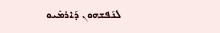ܠܢܰܦܫܗܘܢ ܕܰܐܪܡܺܝܘ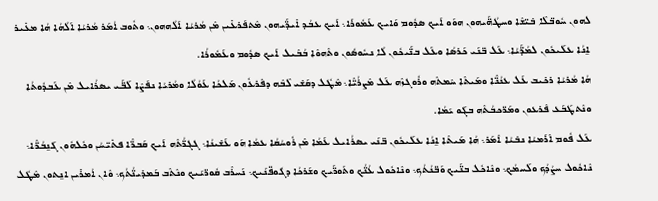ܠܗܘܢ ܚܽܘܒ̈ܠܶܐ ܒܺܝ̈ܫܶܐ ܘܚܛܳܗ̈ܰܝܗܘܢ ܗܘܰܘ ܐܰܝܟ ܣܕܽܘܡ ܘܰܐܝܟ ܥܰܡܽܘܪܰܐ܆ ܐܰܝܟ ܥܒܳܕ ܐܺܝܕ̈ܰܝܗܘܢ ܡܶܬܦܰܪܥܺܝܢ ܡܶܢ ܡܳܪܝܳܐ ܐܰܠܳܗܗܘܢ܆ ܘܬܽܘܒ ܐܳܡܰܪ ܡܳܪܝܳܐ ܐܰܠܳܗܳܐ ܗܳܐ ܡܥܺܝܪ ܐ̱ܢܳܐ ܥܠܰܝܟܽܘܢ ܠܡܳܕ̈ܰܝܳܐ܆ ܥܰܠ ܒ̈ܢܰܝ ܟܰܪܣܳܐ ܘܥܰܠ ܒܢ̈ܰܝܟܽܘܢ ܠܳܐ ܢܚܽܘܣܽܘܢ ܘܬܶܗܘܶܐ ܒܳܒܶܝܠ ܐܰܝܟ ܣܕܽܘܡ ܘܥܰܡܽܘܪܳܐ.
ܗܳܐ ܡܳܪܝܳܐ ܪܟܺܝܒ ܥܰܠ ܥܢܳܢ̈ܶܐ ܘܡܰܝܬܶܐ ܚܶܡܬܶܗ ܘܪܽܘܓܙܶܗ ܥܰܠ ܡܶܨܪܳܝ̈ܶܐ܆ ܡܶܛܽܠ ܕܩܰܫܺܝ ܠܶܒܶܗ ܕܦܶܪܥܽܘܢ ܡܰܠܟܳܐ ܥܰܘܳܠܳܐ ܘܡܳܪܝܳܐ ܢܦܰܨܶܐ ܠܰܒ̈ܰܝ ܝܣܪܳܐܝܠ ܡܶܢ ܥܰܒܕܽܘܬܳܐ ܘܢܶܬܛܰܒܰܥ ܦܶܪܥܘܢ ܘܡܰܪ̈ܟܒܳܬܶܗ ܒܓܰܘ ܝܰܡܳܐ.
ܥܰܠ ܦܽܘܡ ܐܶܪܰܡܝܳܐ ܢܒܺܝܳܐ ܐܶܡܰܪ܆ ܗܳܐ ܡܰܝܬܶܐ ܐ̱ܢܳܐ ܥܠܰܝܟܽܘܢ ܒ̈ܢܰܝ ܝܣܪܳܐܝܠ ܥܰܡܳܐ ܡܶܢ ܪܽܘܚܳܩܳܐ ܥܡܳܐ ܗܰܘ ܥܰܫܺܝܢܳܐ܆ ܓܓܪ̈ܳܬܶܗ ܐܰܝܟ ܩܰܒܪ̈ܶܐ ܦܬܺܝ̈ܚܳܢ ܘܟܽܠܗܽܘܢ ܓܰܢ̱ܒܳܪ̈ܶܐ܆ ܢܶܐܟܽܘܠ ܚܨܳܕܳܟ ܘܠܰܚܡܳܟ܆ ܘܢܶܐܟܽܠ ܒܢ̈ܰܝܟ ܘܰܒ̈ܢܳܬܳܟ܆ ܘܢܶܐܟܽܘܠ ܥܳܢ̈ܳܟ ܘܬܰܘܪ̈ܰܝܟ ܘܫܰܪܟܳܐ ܕܓܽܘܦ̈ܢܰܝܟ܆ ܢܰܚܪܶܒ ܩܽܘܪ̈ܝܰܝܟ ܘܢܶܬܶܒ ܒܰܡܕܺܝܢ̈ܳܬܳܟ܆ ܘܶܐܢ ܐܳܡܪܺܝܢ ܐܢ̱ܬܘܢ ܡܶܛܽܠ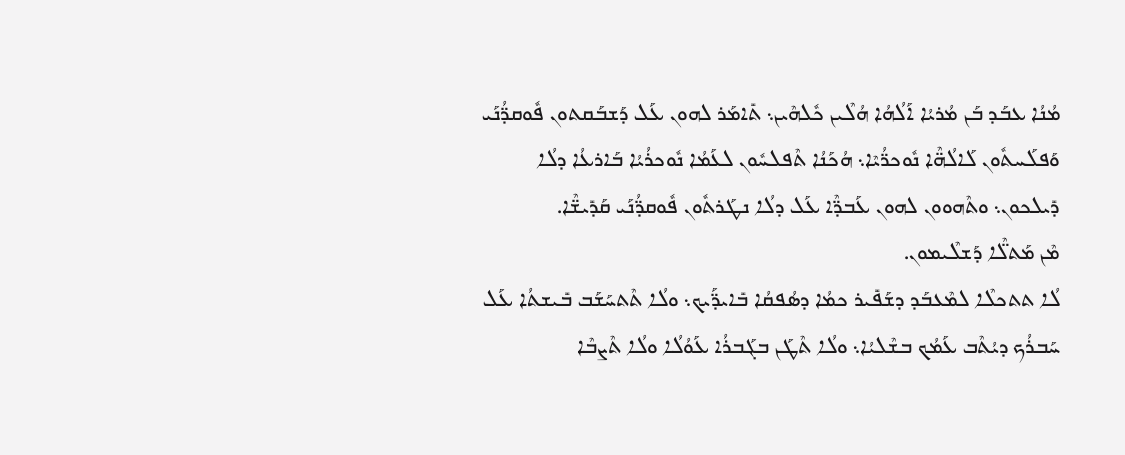ܡܳܢܳܐ ܥܒܰܕ ܒܰܢ ܡܳܪܝܳܐ ܐܰܠܳܗܳܐ ܗܳܠܶܝܢ ܟܽܠܗܶܝܢ܆ ܬܺܐܡܰܪ ܠܗܘܢ ܥܰܠ ܕܰܫܒܰܩܬܘܢ ܦܽܘܩܕ̈ܳܢܰܝ ܘܰܦܠܰܚܬܽܘܢ ܠܰܐܠܳܗ̈ܶܐ ܢܽܘܟܪ̈ܳܝܶܐ܆ ܗܳܟܰܢܳܐ ܬܶܦܠܚܽܘܢ ܠܥܰܡܳܐ ܢܽܘܟܪܳܝܳܐ ܒܰܐܪܥܳܐ ܕܠܳܐ ܕܺܝܠܟܘܢ܆ ܘܬܶܗܘܘܢ ܠܗܘܢ ܥܰܒܕ̈ܶܐ ܥܰܠ ܕܠܳܐ ܢܛܰܪܬܽܘܢ ܦܽܘܩܕ̈ܳܢܰܝ ܩܰܕܺܝܫ̈ܶܐ.
ܡܶܢ ܡܰܬܠ̈ܶܐ ܕܰܫܠܶܝܡܘܢ.
ܠܳܐ ܬܬܟܠܶܐ ܠܡܶܥܒܰܕ ܕܫܰܦܺܝܪ ܟܡܳܐ ܕܣܳܦܩܳܐ ܒܺܐܝܕ̈ܰܝܟ܆ ܘܠܳܐ ܬܶܬܚܰܫܰܒ ܒܺܝܫܬܳܐ ܥܰܠ ܚܰܒܪܳܟ ܕܝܳܬܶܒ ܥܰܡܳܟ ܒܫܶܠܝܳܐ܆ ܘܠܳܐ ܬܶܛܰܢ ܒܓܰܒܪܳܐ ܥܰܘܳܠܳܐ ܘܠܳܐ ܬܶܨܒܶܐ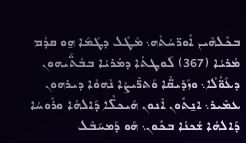ܒܟܽܠܗܶܝܢ ܐܽܘܪ̈ܚܳܬܶܗ܆ ܡܶܛܽܠ ܕܛܰܡܰܐ ܗ̱ܘ ܩܕܳܡ ܡܳܪܝܳܐ (367) ܠܰܘܛܬܳܐ ܕܡܳܪܝܳܐ ܒܒܳܬ̈ܰܝܗܘܢ ܕܥܰܘ̈ܳܠܶܐ܆ ܘܙܰܕܺܝܩ̈ܶܐ ܘܰܬܪ̈ܺܝܨܶܐ ܢܶܗܘܶܐ ܕܝܪܗܘܢ ܥܡܺܝܪ܆ ܐܢ̱ܬܽܘܢ ܐܶܢܘܢ ܗܰܝܟܠ̈ܶܐ ܕܰܐܠܗܳܐ ܘܪܽܘܚܳܐ ܕܰܐܠܗܳܐ ܫܳܟܢܳܐ ܒܟܽܘܢ܆ ܗܰܘ ܕܰܡܚܰܒܶܠ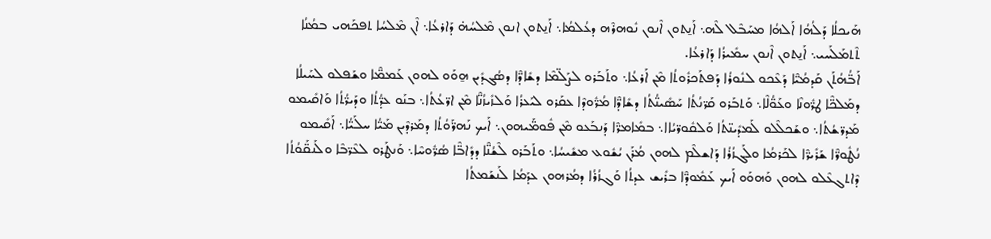ܗܰܝܟܠܳܐ ܕܰܠܳܗܳܐ ܐܰܠܗܳܐ ܡܚܰܒܶܠ ܠܶܗ܆ ܐܰܢ̱ܬܘܢ ܐܶܢܘܢ ܢܽܘܗܪܶܗ ܕܥܳܠܡܳܐ܆ ܐܰܢ̱ܬܘܢ ܐܢܘܢ ܡܶܠܚܳܗ̇ ܕܰܐܪܥܳܐ܆ ܐܶܢ ܡܶܠܚܳܐ ܬܦܟܰܗܝ ܒܡܳܢܳܐ ܬܶܬܡܰܠܰܚܝ܆ ܐܰܢ̱ܬܘܢ ܐܶܢܘܢ ܚܡܺܝܪܳܐ ܕܰܐܪܥܳܐ.
ܐܰܒ̈ܳܗܳܬܰܢ ܩܰܕܡܳܝ̈ܶܐ ܕܰܥܶܟܘ ܠܢܽܘܪܳܐ ܕܰܦܬܰܟܪܽܘܬܳܐ ܡܶܢ ܐܰܪܥܳܐ܆ ܘܬܰܒܰܪܘ ܠܨܰܠ̈ܡܶܐ ܕܫܺܐܕ̈ܶܐ ܕܣܳܓܕܺܝܢ ܗ̱ܘܰܘ ܠܗܘܢ ܥܰܡܡ̈ܶܐ ܘܫܰܦܠܘ ܠܚܰܝܠܳܐ ܕܡܰܠܟ̈ܶܐ ܛܪ̈ܽܘܢܶܐ ܘܥܰܘ̈ܳܠܶܐ܆ ܘܰܬܒܰܪܘ ܩܰܪ̈ܢܳܬܳܐ ܚܰܣܺܝܢ̈ܳܬܳܐ ܕܫܺܐܕ̈ܶܐ ܡܳܪ̈ܽܘܕܶܐ ܥܩܰܪܘ ܠܝܰܥܪܳܐ ܘܰܠܙܺܝܙܳܢ̈ܶܐ ܡܶܢ ܐܪ̈ܥܳܬܳܐ܆ ܒܢܰܘ ܥܕ̈ܳܬܳܐ ܘܕܰܝܪ̈ܳܬܳܐ ܘܰܐܩܺܝܡܘ ܡܰܕܪ̈ܫܳܬܳܐ܆ ܘܫܰܟܠܶܠܘ ܠܰܡܕܺܝܢ̈ܬܳܐ ܘܰܠܩܽܘܪ̈ܝܳܐܐ܆ ܒܡܺܐܡܪ̈ܶܐ ܕܰܢܒܰܥܘ ܡܶܢ ܦܽܘܡ̈ܰܝܗܘܢ܆ ܐܰܝܟ ܢܰܗܪ̈ܰܘܳܬܳܐ ܕܡܰܪܕܶܝܢ ܡܰܝ̈ܳܐ ܚܠܰܝ̈ܳܐ܆ ܐܰܩܺܝܡܘ ܢܳܛܽܘܪ̈ܶܐ ܫܰܪܺܝܪ̈ܶܐ ܠܟܰܪܡܳܐ ܘܠܰܓܙܳܪܳܐ ܕܰܐܫܠܶܡ ܠܗܘܢ ܡܳܪܰܢ ܝܳܫܽܘܥ ܡܫܺܝܚܳܐ܆ ܘܬܰܒܰܪܘ ܠܶܫܳܢ̈ܶܐ ܕܕܺܐܒ̈ܶܐ ܣܳܪ̈ܽܘܚܶܐ܆ ܘܰܢܛܰܪܘ ܠܥܶܪ̈ܒܶܐ ܘܠܰܢܩ̈ܰܘܳܬܳܐ ܕܶܐܬܓܥܶܠܘ ܠܗܘܢ ܘܰܗܘܰܘ ܐܰܝܟ ܥܰܡܽܘܕ̈ܶܐ ܒܪܺܝܫ ܥܕܬܳܐ ܘܰܓܙܳܪܳܐ ܕܡܳܪܗܘܢ ܥܕܰܡܳܐ ܠܰܢܫܰܡܬܳܐ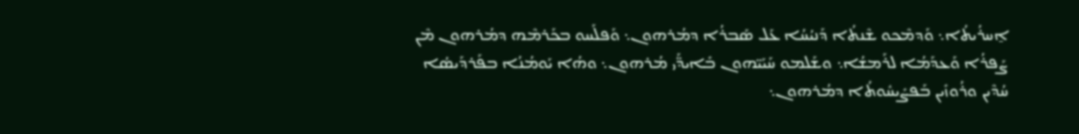ܐ̱ܚܪܳܝܬܳܐ܆ ܘܰܕܡܶܟܘ ܫܶܢܬܳܐ ܕܰܢܝܳܚܳܐ ܥܰܠ ܣܰܒܪܳܐ ܕܡܳܪܗܘܢ܆ ܘܰܦܠܰܚܘ ܒܟܰܪܡܶܗ ܕܡܳܪܗܘܢ ܡܶܢ ܨܰܦܪܳܐ ܘܰܥܕܰܡܳܐ ܠܪܰܡܫܳܐ܆ ܘܫܰܠܡܘ ܚܰܝܰܝ̈ܗܘܢ ܒܺܐܝܕ̈ܰܝ ܡܳܪܗܘܢ܆ ܘܗܳܐ ܝܰܘܡܳܢܳܐ ܒܦܰܪܕܰܝܣܳܐ ܚܳܕܶܝܢ ܘܪܳܘܙܺܝܢ ܒܰܦܨܺܝܚܽܘܬܳܐ ܕܡܳܪܗܘܢ܆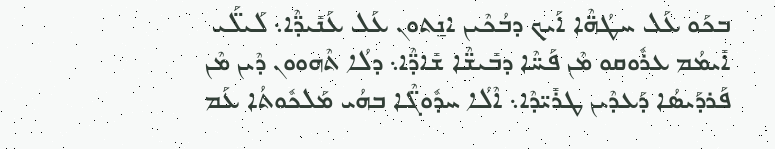ܒܟܰܘ ܥܰܠ ܚܛܳܗ̈ܶܐ ܐܰܝܟ ܕܒܳܟܶܝܢ ܐܢ̱ܬܘܢ ܥܰܠ ܥܰܢܺܝܕ̈ܶܐ܆ ܠܰܝܠ̈ܰܝ ܐܺܝܡܳܡ ܥܪܽܘܩܘ ܡܶܢ ܦܰܚ̈ܶܐ ܕܒܺܝܫ̈ܶܐ ܫܺܐܕ̈ܶܐ܆ ܕܠܳܐ ܬܶܗܘܘܢ ܕܶܝܢ ܡܶܢ ܦܰܪܕܰܝܣܳܐ ܕܰܥܕܶܝܢ ܛܪܺܝ̈ܕܶܐ܆ ܐܶܠܳܐ ܚܕܽܘܓ̈ܶܐ ܒܗܳܝ ܡܰܠܟܽܘܬܳܐ ܥܰܡ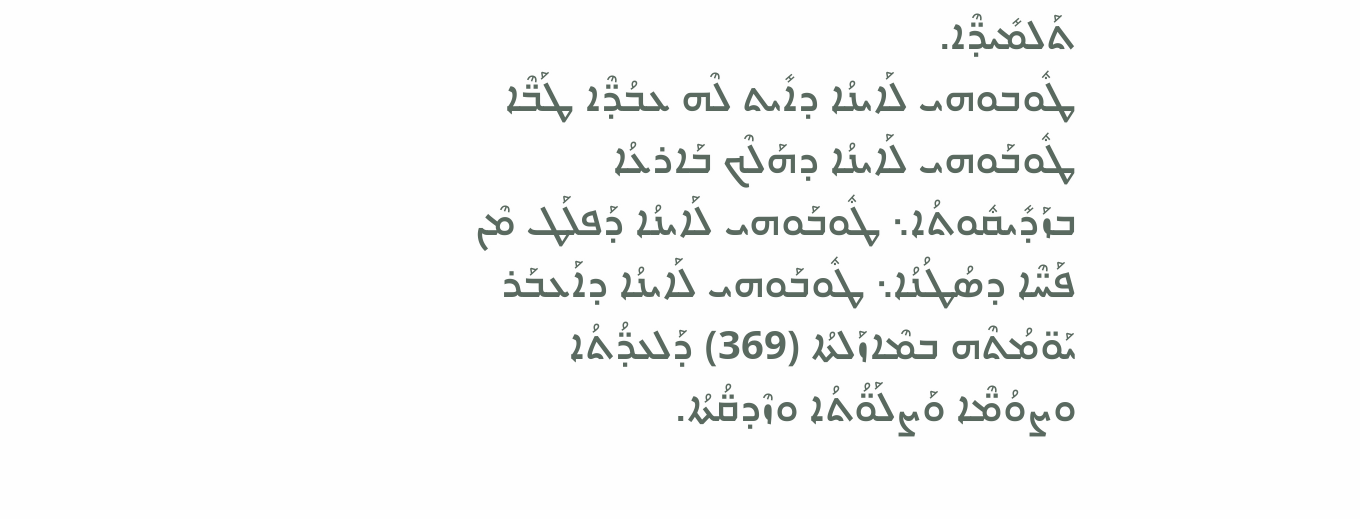ܬܰܠܡܺܝܕ̈ܶܐ.
ܛܽܘܒܘܗܝ ܠܰܐܝܢܳܐ ܕܐܺܝܬ ܠܶܗ ܥܒܳܕ̈ܶܐ ܛܰܒ̈ܶܐ ܛܽܘܒܰܘܗܝ ܠܰܐܝܢܳܐ ܕܗܰܠܶܟ ܒܰܐܪܥܳܐ ܒܙܰܕܺܝܩܽܘܬܳܐ܆ ܛܽܘܒܰܘܗܝ ܠܰܐܝܢܳܐ ܕܰܦܠܰܛ ܡܶܢ ܦܰܚ̈ܶܐ ܕܣܳܛܳܢܳܐ܆ ܛܽܘܒܰܘܗܝ ܠܰܐܝܢܳܐ ܕܐܰܥܒܰܪ ܝܰܘ̈ܡܳܬܶܗ ܒܡܶܐܙܰܠܬܳܐ (369) ܕܰܠܥܕ̈ܳܬܳܐ ܘܨܘܳܡ̈ܶܐ ܘܰܨܠܰܘ̈ܳܬܳܐ ܘܙܶܕܩ̈ܳܬܳܐ.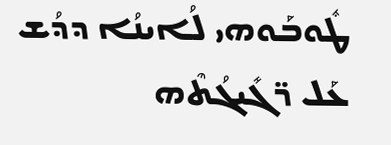ܛܽܘܒܰܘܗܝ ܠܳܐܝܢܳܐ ܕܕܳܫ ܥܰܠ ܪ̈ܓܺܝܓܳܬܶܗ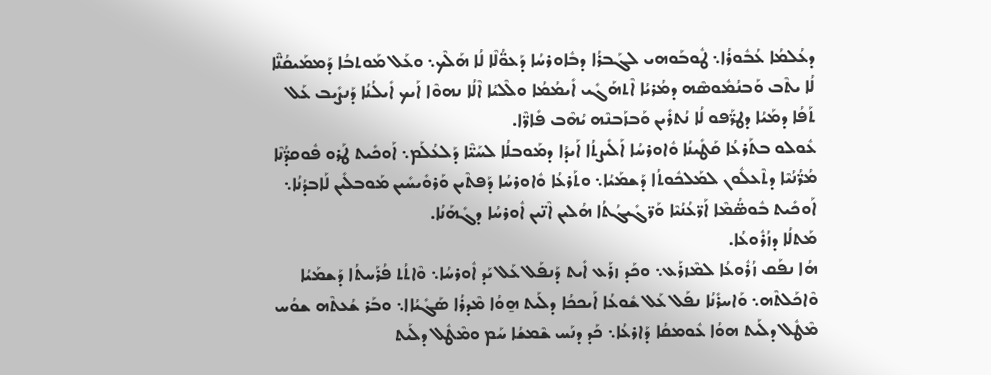ܕܥܳܠܡܳܐ ܥܳܒܽܘܪܳܐ܆ ܛܽܘܒܰܘܗܝ ܠܓܰܒܪܳܐ ܕܒܽܐܘܪܚܳܐ ܕܰܥܘ̈ܳܠܶܐ ܠܳܐ ܗܰܠܶܟ܆ ܘܥܰܠ ܡܰܘܬܒܳܐ ܕܰܡܡܰܝܩܳܢ̈ܶܐ ܠܳܐ ܝܬܶܒ ܘܰܒܢܳܡܽܘܣܶܗ ܕܡܳܪܝܳܐ ܐܶܬܗܰܓܺܝ ܐܺܝܡܳܡܳܐ ܘܠܶܠܝܳܐ ܐܶܠܳܐ ܢܗܘܶܐ ܐܰܝܟ ܐܺܝܠܳܢܳܐ ܕܰܢܨܺܝܒ ܥܰܠ ܬܰܦܳܐ ܕܡܰܝܳܐ ܕܛܪ̈ܰܦܘ ܠܳܐ ܢܳܬܪܺܝܢ ܘܰܒܙܰܒܢܶܗ ܝܳܗܶܒ ܦܺܐܪ̈ܶܐ.
ܥܽܘܠܘ ܒܬܰܪܥܳܐ ܩܰܛܺܝܢܳܐ ܘܽܐܘܪܚܳܐ ܐܰܠܺܝܨܬܳܐ ܐܰܝܕܳܐ ܕܡܰܘܒܠܳܐ ܠܚܰܝ̈ܶܐ ܕܰܠܥܳܠܰܡ܆ ܐܰܘܟܺܝܬ ܛܰܪܘ ܦܽܘܩܕ̈ܳܢܶܐ ܡܳܪ̈ܳܢܳܝܶܐ ܕܬܶܥܠܽܘܢ ܠܡܰܠܟܽܘܬܳܐ ܕܰܫܡܰܝܳܐ܆ ܘܬܰܪܥܳܐ ܘܽܐܘܪܚܳܐ ܕܰܦܬܶܝܢ ܘܰܪܘܺܝܚܺܝܢ ܡܰܘܒܠܺܝܢ ܠܰܐܒܕܳܢܳܐ܆ ܐܰܘܟܺܝܬ ܒܽܘܣ̈ܳܡܶܐ ܐܰܪ̈ܥܳܢܳܝܶܐ ܘܰܪ̈ܓܺܝܓܳܬܳܐ ܗܳܠܝܢ ܐܶܢ̈ܝܢ ܐܽܘܪܚܳܐ ܕܓܺܗܰܢܳܐ.
ܡܰܬܠܳܐ ܕܙܳܪܽܘܥܳܐ.
ܗܳܐ ܢܦܰܩ ܙܳܪܽܘܥܳܐ ܠܡܶܙܪܰܥ܆ ܘܟܰܕ ܙܪܰܥ ܐܺܝܬ ܕܰܢܦܰܠ ܥܰܠ ܝܰܕ ܐܽܘܪܚܳܐ܆ ܘܶܐܬܳܬ ܦܳܪܰܚܬܳܐ ܕܰܫܡܰܝܳܐ ܘܶܐܟܰܠܬܶܗ܆ ܘܰܐܚܪܺܢܳܐ ܢܦܰܠ ܥܰܠ ܫܽܘܥܳܐ ܐܰܝܟܟܳܐ ܕܠܰܝܬ ܗ̱ܘܳܐ ܡܶܕܪܳܐ ܣܰܓܺܝܳܐܐ܆ ܘܒܰܪ ܫܳܥܬܶܗ ܫܘܳܚ ܡܶܛܽܠ ܕܠܰܝܬ ܗܘܳܐ ܥܽܘܡܩܳܐ ܕܰܐܪܥܳܐ܆ ܟܰܕ ܕܢܰܚ ܫܶܡܫܳܐ ܚܰܡ ܘܡܶܛܽܠ ܕܠܰܝܬ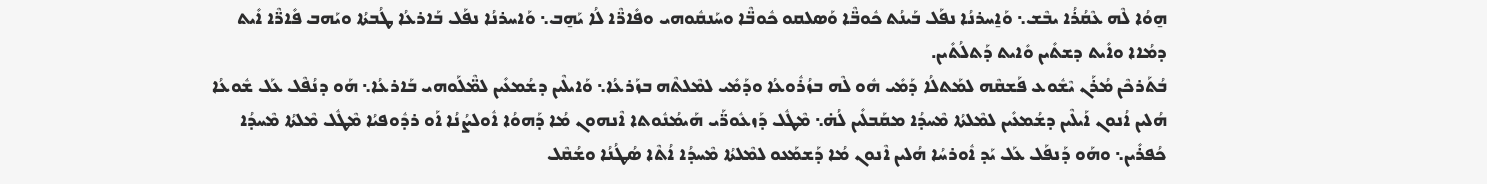ܗ̱ܘܳܐ ܠܶܗ ܥܶܩܳܪܳܐ ܝܒܶܫ܆ ܘܰܐ̱ܚܪܢܳܐ ܢܦܰܠ ܒܰܝܢܳܬ ܟܽܘܒ̈ܶܐ ܘܰܣܠܩܘ ܟܽܘܒ̈ܶܐ ܘܚܰܢܩܽܘܗܝ ܘܦܺܐܪ̈ܶܐ ܠܳܐ ܝܰܗ̱ܒ܆ ܘܰܐܚܪܢܳܐ ܢܦܰܠ ܒܰܐܪܥܳܐ ܛܳܒܬܳܐ ܘܝܰܗܒ ܦܺܐܪ̈ܶܐ ܐܺܝܬ ܕܡܳܐܐ ܘܐܺܝܬ ܕܫܬܺܝܢ ܘܺܐܝܬ ܕܰܬܠܳܬܺܝܢ.
ܒܳܬܰܪܟܶܢ ܡܳܪܰܢ ܝܶܫܽܘܥ ܦܰܫܩܶܗ ܠܡܰܬܠܳܐ ܕܰܡܺܝ ܗܽܘ ܠܶܗ ܒܙܳܪܽܘܥܳܐ ܘܕܰܡܺܝ ܠܡܶܠܬܶܗ ܒܙܰܪܥܳܐ܆ ܘܰܐܝܠܶܝܢ ܕܫܳܡܥܺܝܢ ܠܡ̈ܶܠܰܘܗܝ ܒܰܐܪܥܳܐ܆ ܗܰܘ ܕܢܳܦܶܠ ܥܰܠ ܫܽܘܥܳܐ ܗܳܠܝܢ ܐܳܢܘܢ ܐܰܝܠܶܝܢ ܕܫܳܡܥܺܝܢ ܠܡܶܠܬܳܐ ܡܶܚܕܳܐ ܡܩܰܒܠܺܝܢ ܠܳܗ̇܆ ܡܶܛܽܠ ܕܰܙܥܽܘܪ̈ܰܝ ܗܰܝܡܳܢܽܘܬܐ ܐܶܢܗܘܢ ܡܳܐ ܕܰܗܘܳܐ ܐܽܘܠܨܳܢܳܐ ܐܰܘ ܪܕܽܘܦܝܳܐ ܡܶܛܽܠ ܡܶܠܬܳܐ ܡܶܚܕܳܐ ܟܳܦܪܺܝܢ܆ ܘܗܰܘ ܕܰܢܦܰܠ ܥܰܠ ܝܰܕ ܐܽܘܪܚܳܐ ܗܳܠܝܢ ܐܶܢܘܢ ܡܳܐ ܕܰܫܡܰܥܘ ܠܡܶܠܬܳܐ ܡܶܚܕܳܐ ܐܳܬܶܐ ܣܳܛܳܢܳܐ ܘܫܳܩܶܠ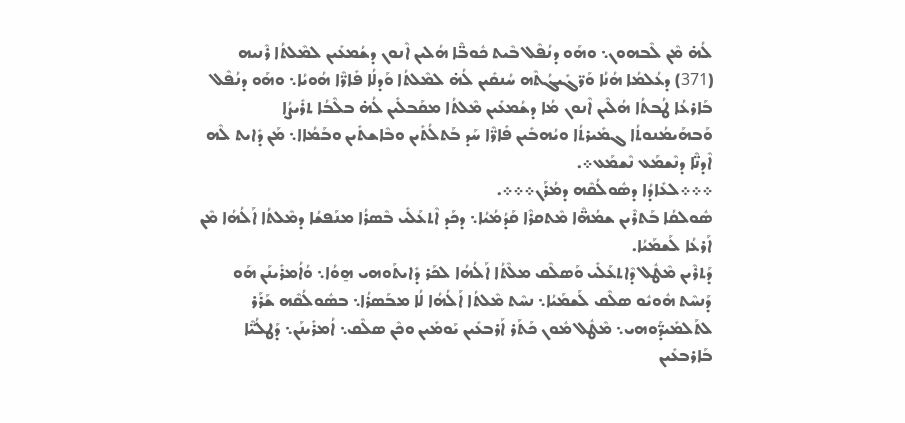ܠܳܗ̇ ܡܶܢ ܠܶܒܗܘܢ܆ ܘܗܰܘ ܕܢܳܦܶܠ ܒܶܝܬ ܟܽܘܒ̈ܶܐ ܗܳܠܝܢ ܐܶܢܘܢ ܕܫܳܡܥܺܝܢ ܠܡܶܠܬܳܐ ܪܶܢܝܗ (371) ܕܥܳܠܡܳܐ ܗܳܢܳܐ ܘܰܪ̈ܓܺܝܓܳܬܶܗ ܚܳܢܩܺܝܢ ܠܳܗ̇ ܠܡܶܠܬܳܐ ܘܰܕܠܳܐ ܦܺܐܪ̈ܶܐ ܗܳܘܝܳܐ܆ ܘܗܰܘ ܕܢܳܦܶܠ ܒܰܐܪܥܳܐ ܛܳܒܬܳܐ ܗܳܠܶܝܢ ܐܶܢܘܢ ܡܳܐ ܕܫܳܡܥܺܝܢ ܡܶܠܬܳܐ ܡܩܰܒܠܺܝܢ ܠܳܗ̇ ܒܠܶܒܳܐ ܬܪܺܝܨܳܐ ܘܰܒܗܰܝܡܳܢܘܬܳܐ ܓܡܺܝܪܬܳܐ ܘܝܳܗܒܺܝܢ ܦܺܐܪ̈ܶܐ ܚܰܕ ܒܰܬܠܳܬܺܝܢ ܘܒܶܐܫܬܺܝܢ ܘܒܰܡܳܐܐ܆ ܡܰܢ ܕܺܐܝܬ ܠܶܗ ܐܶܕܢ̈ܶܐ ܕܢܶܫܡܰܥ ܢܶܫܡܰܥ܀.
܀܀܀ܠܥܺܐܕܳܐ ܕܣܽܘܠܳܩܶܗ ܕܡܳܪܰܢ܀܀܀.
ܣܽܘܠܩܳܐ ܒܰܬܪܶܝܢ ܫܡܳܗ̈ܶܐ ܡܶܬܩܪܶܐ ܩܰܕܳܡܳܝܳܐ܆ ܕܟܰܕ ܐܶܬܥܰܠܺܝ ܒܶܣܪܳܐ ܡܢܰܦܫܳܐ ܕܡܶܠܬܳܐ ܐܰܠܳܗܳܐ ܡܶܢ ܐܰܪܥܳܐ ܠܰܫܡܰܝܳܐ.
ܕܰܬܪܶܝܢ ܡܶܛܽܠ ܕܶܐܬܥܰܠܺܝ ܘܰܣܠܶܩ ܡܠܶܬܳܐ ܐܰܠܳܗܳܐ ܠܟܰܪ ܕܺܐܝܬܰܘܗܝ ܗ̱ܘܳܐ܆ ܘܳܐܳܡܪܺܝܢܰܢ ܗܰܘ ܕܰܢܚܶܬ ܗܽܘܝܽܘ ܣܠܶܩ ܠܰܫܡܰܝܳܐ܆ ܢܚܶܬ ܡܶܠܬܳܐ ܐܰܠܳܗܳܐ ܠܳܐ ܡܒܰܣܪܳܐ܆ ܒܣܽܘܠܳܩܶܗ ܫܰܪܰܪ ܠܬܰܠܡܺܝܕ̈ܰܘܗܝ܆ ܡܶܛܽܠ ܡܽܘܢ ܟܰܬܰܪ ܐܰܪܒܥܺܝܢ ܝܰܘܡܺܝܢ ܘܟܶܢ ܣܠܶܩ܆ ܐܳܡܪܺܝܢܰܢ܆ ܕܰܛܠܳܝ̈ܶܐ ܒܰܐܪܒܥܺܝܢ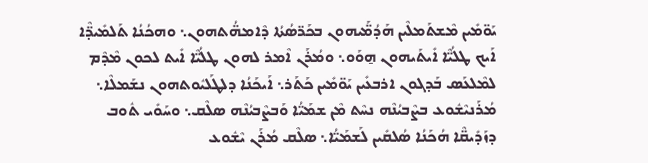ܝܰܘ̈ܡܺܝܢ ܡܶܫܬܰܡܠܶܝܢ ܗܰܕܳܡ̈ܰܝܗܘܢ ܒܟܰܪ̈ܣܳܬܳܐ ܕܶܐܡܗ̈ܳܬܗܘܢ܆ ܘܗܟܳܢܳܐ ܬܰܠܡܺܝܕ̈ܶܐ ܐܰܝܟ ܛܠܳܝ̈ܶܐ ܐܺܝܬܰܝܗܘܢ ܗ̱ܘܰܘ܆ ܘܡܳܪܰܢ ܐܶܡܪ ܠܗܘܢ ܛܠܳܝ̈ܶܐ ܐܺܝܬ ܠܟܘܢ ܡܶܕܶܡ ܠܡܶܠܥܰܣ ܒܰܕܓܘܢ ܐܪܒܥܺܝܢ ܝܰܘ̈ܡܺܝܢ ܟܰܬܰܪ܆ ܐܰܝܟܰܢܳܐ ܕܠܛܰܠܝܽܘܬܗܘܢ ܢܫܰܡܠܶܐ܆ ܡܳܪܰܢܝܶܫܽܘܥ ܒܨܶܒܝܳܢܶܗ ܢܚܶܬ ܡܶܢ ܫܡܰܝ̈ܳܐ ܘܰܒܨܶܒܝܳܢܶܗ ܣܠܶܩ܆ ܘܚܰܘܺܝ ܬܽܘܒ ܕܙܰܕܺܝܩ̈ܶܐ ܗܳܟܰܢܳܐ ܣܳܠܩܺܝܢ ܠܰܫܡܰܝ̈ܳܐ܆ ܣܠܶܩ ܡܳܪܰܢ ܝܶܫܽܘܥ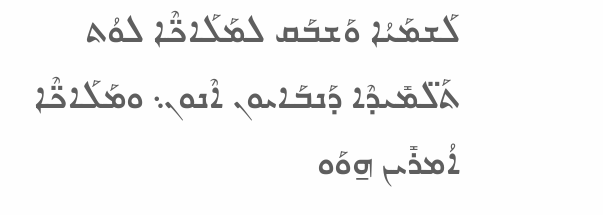ܠܰܫܡܰܝܳܐ ܘܰܫܒܰܩ ܠܡܰܠܰܐܟ̈ܶܐ ܠܘܳܬ ܬܰܠ̈ܡܺܝܕܶܐ ܕܰܢܒܰܐܝܘܢ ܐܶܢܘܢ܆ ܘܡܰܠܰܐܟ̈ܶܐ ܐܳܡܪܺܝܢ ܗ̱ܘܰܘ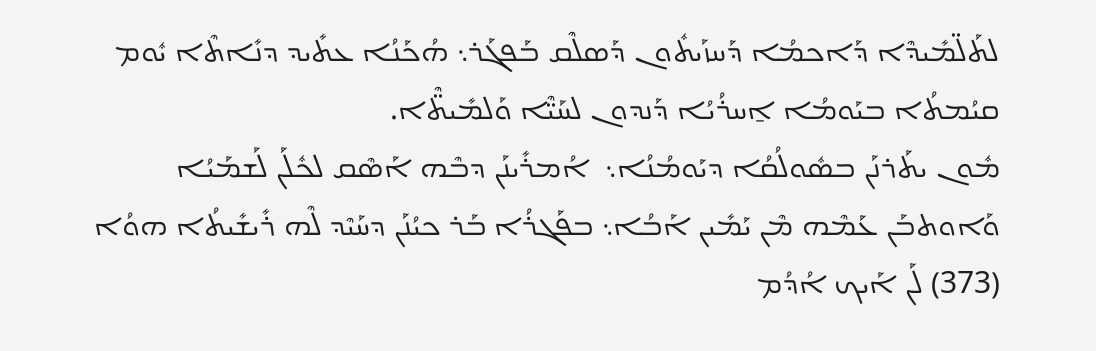ܠܬܰܠ̈ܡܺܝܕܶܐ ܕܰܐܟܡܳܐ ܕܰܚܙܰܝܬܽܘܢ ܕܰܣܠܶܩ ܒܰܦܓܰܪ܆ ܗܳܟܰܢܳܐ ܥܬܺܝܕ ܕܢܺܐܬܶܐ ܝܽܘܡ ܩܝܳܡܬܳܐ ܒܝܰܘܡܳܐ ܐ̱ܚܪܳܝܳܐ ܕܰܢܕܘܢ ܠܚܰܝ̈ܶܐ ܘܰܠܡܺܝܬ̈ܶܐ.
ܡܽܘܢ ܝܬܰܪܢܰܢ ܒܣܽܘܠܳܩܳܐ ܕܝܰܘܡܳܢܳܐ܆  ܐܳܡܪܺܝܢܰܢ ܕܒܶܗ ܐܰܣܶܩ ܠܟܽܠܰܢ ܠܰܫܡܰܝܳܐ ܘܰܐܘܬܒܰܢ ܥܰܡܶܗ ܡܶܢ ܝܰܡܺܝܢ ܐܰܒܳܐ܆ ܒܦܰܓܪܳܐ ܒܰܪ ܟܝܳܢܰܢ ܕܚܰܝܶܕ ܠܶܗ ܪܺܝܫܺܝܬܳܐ ܗܘܳܐ (373) ܠܰܢ ܐܰܝܟ ܐܳܕܳܡ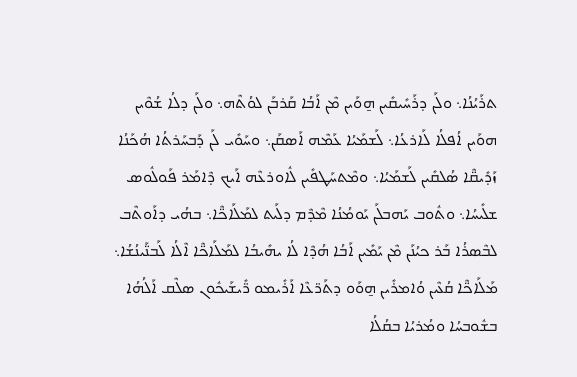ܬܪܰܝܳܢܳܐ܆ ܘܠܰܢ ܕܪܰܚܺܝܩܺܝܢ ܗ̱ܘܰܝܢ ܡܶܢ ܐܰܒܳܐ ܩܰܪܒܰܢ ܠܘܳܬܶܗ܆ ܘܠܰܢ ܕܠܳܐ ܫܳܘܶܝܢ ܗܘܰܝܢ ܐܳܦܠܳܐ ܠܰܐܪܥܳܐ܆ ܠܰܫܡܰܝܳܐ ܥܰܡܶܗ ܐܰܣܩܰܢ܆ ܘܚܰܘܺܝ ܠܰܢ ܕܰܒܚܰܪܬܳܐ ܗܳܟܰܢܳܐ ܙܰܕܺܝܩ̈ܶܐ ܣܳܠܩܺܝܢ ܠܰܫܡܰܝܳܐ܆ ܘܡܶܬܚܰܛܦܺܝܢ ܠܽܐܘܪܥܶܗ ܐܰܝܟ ܕܶܐܡܰܪ ܦܰܘܠܽܘܣ ܫܠܺܝܚܳܐ܆ ܘܬܽܘܒ ܝܰܗܒܠܰܢ ܝܰܘܡܳܢܳܐ ܡܶܕܶܡ ܕܠܰܝܬ ܠܡܰܠܰܐܟ̈ܶܐ܆ ܒܗܳܝ ܕܐܰܘܬܶܒ ܠܒܶܣܪܳܐ ܒܰܪ ܟܝܳܢܰܢ ܡܶܢ ܝܰܡܺܝܢ ܐܰܒܳܐ ܗܳܕܶܐ ܠܳܐ ܝܗܺܝܒܳܐ ܠܡܰܠܰܐܟ̈ܶܐ ܐܶܠܳܐ ܠܰܒܢ̈ܰܝܢܳܫܳܐ܆ ܡܰܠܰܐܟ̈ܶܐ ܩܳܥܶܝܢ ܘܳܐܡܪܺܝܢ ܗ̱ܘܰܘ ܕܬܰܪ̈ܥܶܐ ܐܰܪܺܝܡܘ ܪ̈ܺܝܫܰܝܟܽܘܢ ܣܠܶܩ ܐܰܠܳܗܳܐ ܒܫܽܘܒܚܳܐ ܘܡܳܪܝܳܐ ܒܩܳܠܳܐ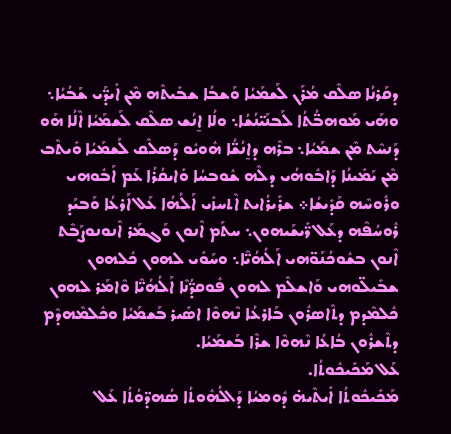ܕܩܰܪܢܳܐ ܣܠܶܩ ܡܳܪܰܢ ܠܰܫܡܰܝܳܐ ܘܰܫܒܳܐ ܫܒܺܝܬܶܗ ܡܶܢ ܐܺܝܕ̈ܰܝ ܫܰܒܳܝܳܐ܆ ܘܗܰܝ ܡܰܘܗܒ̈ܳܬܳܐ ܠܰܒܢܰܝ̈ܢܳܫܳܐ܆ ܘܠܳܐ ܐ̱ܢܳܫ ܣܠܶܩ ܠܰܫܡܰܝܳܐ ܐܶܠܳܐ ܗܰܘ ܕܰܢܚܶܬ ܡܶܢ ܫܡܰܝܳܐ܆ ܒܪܶܗ ܕܐ̱ܢܳܫ̈ܳܐ ܗܽܘܝܽܘ ܕܰܣܠܶܩ ܠܰܫܡܰܝܳܐ ܘܺܝܬܶܒ ܡܶܢ ܝܰܡܺܝܢܳܐ ܕܰܐܒܽܘܗܳܝ ܕܠܶܗ ܫܽܘܒܚܳܐ ܘܺܐܝܩܳܪܳܐ ܥܰܡ ܐܰܒܽܘܗܝ ܘܪܽܘܚܶܗ ܩܰܕܺܝܫܳܐ܀ ܫܪܺܝܪܳܐܝܬ ܐܶܬܚܙܺܝ ܐܰܠܳܗܳܐ ܥܰܠ ܐܰܪܥܳܐ ܘܰܒܝܰܕ ܪܽܘܚܳܦܶܗ ܕܥܰܠ ܪ̈ܺܝܫܰܝܗܘܢ܆ ܚܬܰܡ ܐܶܢܘܢ ܘܰܓܡܰܪ ܐܶܢܘܢܘܨܰܒܶܬ ܐܶܢܘܢ ܒܫܽܘܟܳܢܰܘ̈ܗܝ ܐܰܠܳܗܳܝ̈ܶܐ܆ ܘܚܰܘܺܝ ܠܗܘܢ ܟܽܠܗܘܢ ܫܒܺܝܠ̈ܘܗܝ ܘܰܐܫܠܶܡ ܠܗܘܢ ܦܽܘܩܕ̈ܳܢܶܐ ܐܰܠܳܗܳܝ̈ܶܐ ܘܶܐܡܰܪ ܠܗܘܢ ܟܽܠܡܶܕܡ ܕܬܶܐܣܪܽܘܢ ܒܰܐܪܥܳܐ ܢܶܗܘܶܐ ܐܣܺܝܪ ܒܰܫܡܰܝܳܐ ܘܟܽܠܡܶܗܕܶܡ ܕܬܶܫܪܽܘܢ ܒܳܐܥܳܐ ܢܶܗܘܶܐ ܫܪܶܐ ܒܰܫܡܰܝܳܐ.
ܥܰܠ ܡܰܟܺܝܟܽܘܬܳܐ.
ܡܰܟܺܝܟܽܘܬܳܐ ܐܺܝܬܶܝܗ̇ ܕܽܘܡܝܳܐ ܕܰܐܠܳܗܽܘܬܳܐ ܣܳܗܕ̈ܘܳܬܳܐ ܥܰܠ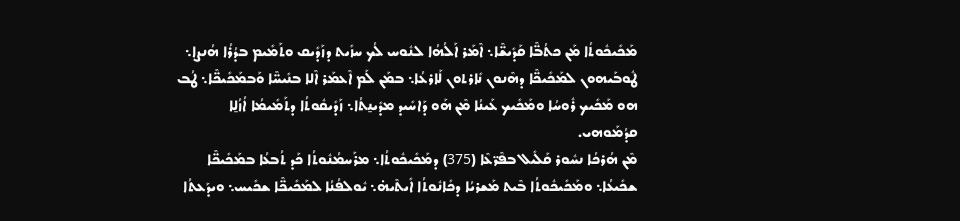ܡܰܟܺܝܟܽܘܬܳܐ ܡܰܢ ܟܬܳܒ̈ܶܐ ܩܰܕܺܝܫ̈ܶܐ܆ ܐܶܡܰܪ ܐܰܠܳܗܳܐ ܠܢܽܘܚ ܠܳܟ ܚܙܺܝܬ ܕܙܰܕܺܝܩ ܘܬܰܡܺܝܡ ܒܕܳܪܳܐ ܗܳܢܨܐ܆ ܛܽܘܒܰܝܗܘܢ ܠܡܰܟܺܝܟ̈ܶܐ ܕܗܶܢܘܢ ܢܺܐܪܬܘܢ ܠܰܐܪܥܳܐ܆ ܒܡܰܢ ܠܰܡ ܐܶܥܡܰܪ ܐܶܠܐ ܒܢܺܝܚ̈ܶܐ ܘܰܒܡܰܟܺܝܟ̈ܶܐ܆ ܛܳܒ ܗܘ ܡܰܟܺܝܟ ܪܽܘܚܳܐ ܘܡܰܟܺܝܟ ܥܰܝܢܳܐ ܡܶܢ ܗܰܘ ܕܰܐܚܺܝܕ ܡܕܺܝܢ̱ܬܳܐ܆ ܙܰܕܺܝܩܽܘܬܳܐ ܕܬܰܡܺܝܡܳܐ ܐܳܙܳܠ̱ܐ ܩܕܳܡܰܘܗܝ.
ܡܶܢ ܗܳܪܟܳܐ ܢܚܽܘܪ ܩܰܠܺܝܠ ܒܦܶܪ̈ܥܶܐ (375) ܕܡܰܟܺܝܟܽܘܬܳܐ܆ ܡܪܰܚܡܳܢܽܘܬܳܐ ܟܰܕ ܬܳܒܥܳܐ ܒܡܰܟܺܝܟ̈ܶܐ ܫܟܺܝܥܳܐ܆ ܘܡܰܟܺܝܟܽܘܬܳܐ ܒܶܝܬ ܡܰܫܪܝܳܐ ܕܟܺܐܢܽܘܬܳܐ ܐܺܝܬܶܝܗ̇܆ ܝܽܘܠܦܳܢܳܐ ܠܡܰܟܺܝܟ̈ܶܐ ܫܟܺܝܚ܆ ܘܝܕܰܥܬܳܐ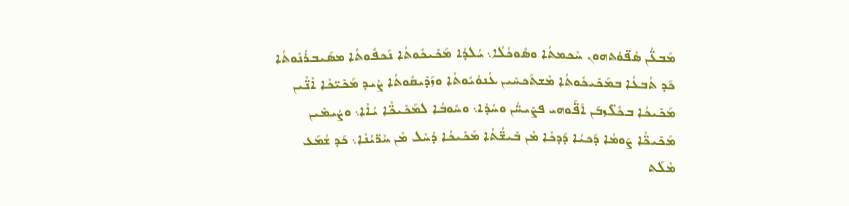ܡܰܒܥ̈ܳܢ ܣܶܦ̈ܘܳܬܗܘܢ ܚܶܟܡܬܳܐ ܘܣܽܘܟܳܠܳܐ܆ ܝܳܠܕܳܐ ܡܰܟܺܝܟܽܘܬܳܐ ܢܰܟܦܽܘܬܳܐ ܡܣܰܝܒܪܳܢܽܘܬܳܐ ܟܰܕ ܬܳܒܥܳܐ ܒܡܰܟܺܝܟܽܘܬܳܐ ܡܶܫܬܰܟܚܺܝܢ ܥܳܢܘܳܝܽܘܬܳܐ ܘܙܰܕܺܝܩܽܘܬܳܐ ܨܶܝܕ ܡܰܟܺܝ̈ܟܶܐ ܐܶܢ̈ܶܝܢ ܡܰܟܺܝܟܳܐ ܒܟܽܠ̈ܙܒܰܢ ܐܰܦ̈ܰܘܗܝ ܦܨܺܝܚ̈ܳܢ ܘܚܳܕܶܐ܆ ܘܚܽܘܒܳܐ ܠܡܰܟܺܝܟ̈ܶܐ ܝܳܐܶܐ܆ ܘܨܳܝܡܺܝܢ ܡܰܟܺܝܟ̈ܶܐ ܨܰܘܡܳܐ ܕܰܟܝܳܐ ܕܰܕܟܶܐ ܡܶܢ ܒܺܝܫ̈ܳܬܳܐ ܡܰܟܺܝܟܳܐ ܕܳܚܶܠ ܡܶܢ ܚܶܪ̈ܝܳܢܶܐ܆ ܟܰܕ ܫܳܡܰܥ ܡܶܠܰܬ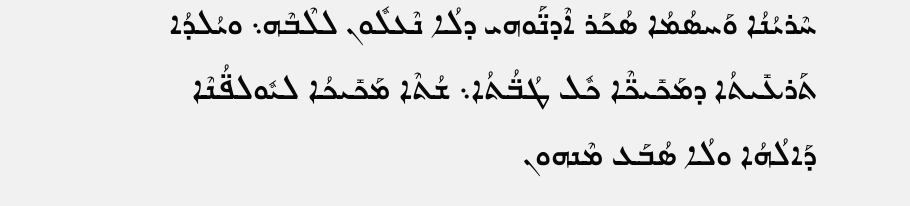ܚܶܪܝܳܢܳܐ ܘܰܚܣܳܡܳܐ ܣܳܟܰܪ ܐܶܕܢ̈ܰܘܗܝ ܕܠܳܐ ܢܶܥܠܽܘܢ ܠܠܶܒܶܗ܆ ܘܝܳܠܕܳܐ ܬܰܪܥܺܝܬܳܐ ܕܡܰܟܺܝܟ̈ܶܐ ܟܽܠ ܛܳܒ̈ܳܬܳܐ܆ ܫܳܬܶܐ ܡܰܟܺܝܟܳܐ ܠܝܽܘܠܦ̈ܳܢܶܐ ܕܰܐܠܳܗܳܐ ܘܠܳܐ ܣܳܒܰܥ ܡܶܢܗܘܢ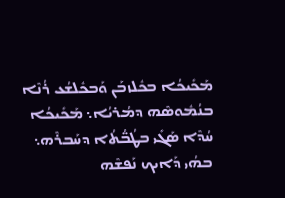ܡܰܟܺܝܟܳܐ ܒܟܽܠܙܒܰܢ ܘܰܒܟܽܠܫܳܥ ܪܳܢܶܐ ܒܢܳܡܽܘܣܶܗ ܕܡܳܪܝܳܐ܆ ܡܰܟܺܝܟܳܐ ܚܳܕܶܐ ܣܰܓܺܝ ܒܛܳܒ̈ܳܬܳܐ ܕܚܰܒܪܶܗ܆ ܒܗܳܝ ܕܰܐܝܟ ܢܰܦܫܶܗ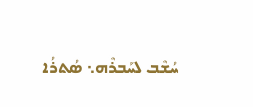ܚܳܫܶܒ ܠܚܰܒܪܶܗ܆ ܣܳܬܪܳܐ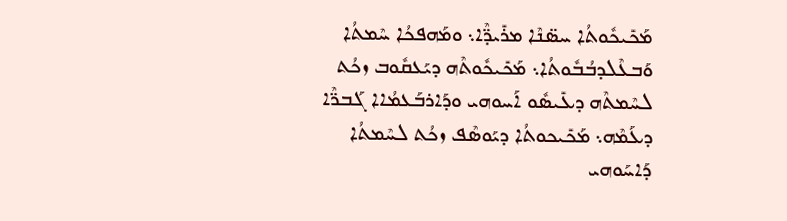ܡܰܟܺܝܟܽܘܬܳܐ ܚܣ̈ܢܶܐ ܡܪܺܝܕ̈ܶܐ܆ ܘܡܰܗܦܟܳܐ ܚܶܡܬܳܐ ܘܰܒܥܶܠܕܒܳܒܽܘܬܳܐ܆ ܡܰܟܺܝܟܽܘܬܶܗ ܕܝܰܥܩܽܘܒ ܙܟܳܬ ܠܚܶܡܬܶܗ ܕܥܺܝܣܽܘ ܐܰܚܘܗܝ ܘܕܰܐܪܒܰܥܡܳܐܐ ܓܰܒܪ̈ܶܐ ܕܥܰܡܶܗ܆ ܡܰܟܺܝܟܘܬܳܐ ܕܝܰܘܣܶܦ ܙܟܳܬ ܠܚܶܡܬܳܐ ܕܰܐܚܰܘܗܝ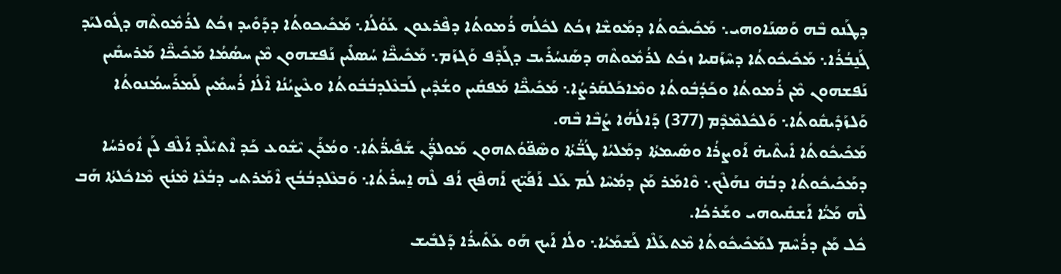ܕܛܰܢܘ ܒܶܗ ܘܰܣܢܰܐܘܗܝ܆ ܡܰܟܺܝܟܽܘܬܳܐ ܕܡܰܘܫܶܐ ܙܟܳܬ ܠܟܽܠܳܗ ܪܳܡܘܬܳܐ ܕܦܶܪܥܘܢ ܥܰܘܳܠܳܐ܆ ܡܰܟܺܝܟܘܬܳܐ ܕܕܰܘܺܝܕ ܙܟܳܬ ܠܪܳܡܽܘܬܶܗ ܕܓܽܘܠܝܰܕ ܓܰܢ̱ܒܳܪܳܐ܆ ܡܰܟܺܝܟܽܘܬܳܐ ܕܚܶܙܰܩܝܐ ܙܟܳܬ ܠܪܳܡܽܘܬܶܗ ܕܣܰܢܚܳܪܺܝܒ ܕܓܰܕܶܦ ܘܰܓܙܰܡ܆ ܡܰܟܺܝܟ̈ܶܐ ܚܳܣܠܺܝܢ ܢܰܦܫܗܘܢ ܡܶܢ ܚܣܳܡܳܐ ܡܰܟܺܝܟ̈ܶܐ ܡܰܪܚܩܺܝܢ ܢܰܦܫܗܘܢ ܡܶܢ ܪܳܡܘܬܳܐ ܘܟܰܕܳܒܽܘܬܳܐ ܘܡܶܐܟܰܠܩܰܪܨܳܐ܆ ܡܰܟܺܝܟ̈ܶܐ ܡܰܦܩܺܝܢ ܘܫܳܕܶܝܢ ܠܰܒܥܶܠܕܒܳܒܽܘܬܳܐ ܘܥܶܨܝܳܢܳܐ ܐܶܠܳܐ ܪܳܚܡܺܝܢ ܠܰܡܪܰܚܡܳܢܘܬܳܐ ܘܰܠܙܰܕܺܝܩܽܘܬܳܐ܆ ܘܰܠܟܽܠܡܶܕܶܡ (377) ܕܰܐܠܳܗܳܐ ܨܳܒܶܐ ܒܶܗ.
ܡܰܟܺܝܟܽܘܬܳܐ ܐܺܝܬܶܝܗ̇ ܐܰܘܨܪܳܐ ܘܣܺܝܡܬܳܐ ܕܡܰܠܝܳܐ ܛܳܒ̈ܳܬܳܐ ܘܣܶܦ̈ܘܳܬܗܘܢ ܡܰܘܠܕ̈ܳܢ ܫܰܦܺܝܪ̈ܳܬܳܐ܆ ܘܡܳܪܰܢ ܝܶܫܽܘܥ ܟܰܕ ܐܶܬܝܺܠܶܕ ܐܰܠܶܦ ܠܰܢ ܐܽܘܪܚܳܐ ܕܡܰܟܺܝܟܽܘܬܳܐ ܕܒܳܗ̇ ܢܗܰܠܶܟ܆ ܘܶܐܡܰܪ ܡܰܢ ܕܡܳܚܶܐ ܠܳܡ ܥܰܠ ܐܰܦܰܝ̈ܟ ܐܰܗܦܶܟ ܐܳܦ ܠܶܗ ܐ̱ܚܪܺܬܳܐ܆ ܘܰܒܥܶܠܕܒܳܒܳܟ ܐܶܡܰܪܬܝ ܕܒܳܥܶܐ ܡܶܢܳܟ ܡܶܐܟܽܠܬܳܐ ܗܰܒ ܠܶܗ ܡܰܝ̈ܳܐ ܐܰܫܩܺܝܘܗܝ ܘܫܰܪܟܳܐ.
ܟܽܠ ܡܰܢ ܕܪܳܚܶܡ ܠܡܰܟܺܝܟܽܘܬܳܐ ܡܶܬܥܰܠܶܐ ܠܰܫܡܰܝܳܐ܆ ܘܠܳܐ ܐܰܝܟ ܗܰܘ ܥܰܬܺܝܪܳܐ ܕܰܠܒܺܝܫ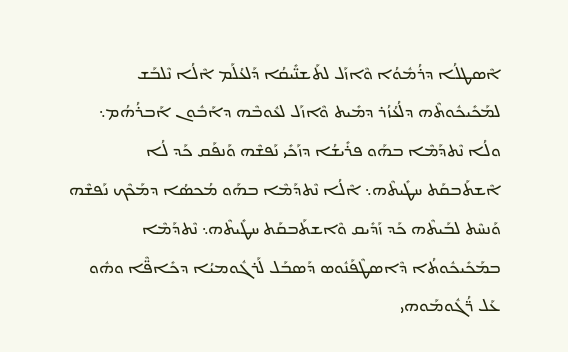ܐܶܣܛܠܳܐ ܕܪܳܡܽܘܳܐ ܘܶܐܙܰܠ ܠܬܰܫܢ̈ܺܝܩܳܐ ܕܰܠܥܳܠܰܡ ܐܶܠܳܐ ܢܶܠܒܰܫ ܠܡܰܟܺܝܟܽܘܬܶܗ ܕܠܳܥܳܙܳܪ ܕܡܺܝܬ ܘܶܐܙܰܠ ܠܥܽܘܒܶܗ ܕܐܰܒܽܘܢ ܐܰܒܪܳܗܳܡ܆ ܘܠܳܐ ܢܶܬܕܰܡܶܐ ܒܗܰܘ ܦܪܺܝܫܳܐ ܕܙܰܟܺܝ ܢܰܦܫܶܗ ܘܰܢܦܰܩ ܟܰܕ ܠܳܐ ܐܶܫܬܰܒܩܰܬ ܚܛܺܝܬܶܗ܆ ܐܶܠܳܐ ܢܶܬܕܰܡܶܐ ܒܗܰܘ ܡܳܟܣܳܐ ܕܡܰܟܶܟ ܢܰܦܫܶܗ ܘܰܢܚܶܬ ܠܒܰܝܬܶܗ ܟܰܕ ܙܰܕܺܝܩ ܘܶܐܫܬܰܒܩܰܬ ܚܛܺܝܬܶܗ܆ ܢܶܬܕܰܡܶܐ ܒܡܰܟܺܝܟܽܘܬܳܐ ܕܶܐܣܛܶܦܰܢܽܘܣ ܕܰܣܒܰܠ ܠܰܪܓܽܘܡܝܳܐ ܕܟܺܐܦ̈ܶܐ ܘܗܽܘ ܥܰܠ ܪ̈ܳܓܽܘܡܰܘܗܝ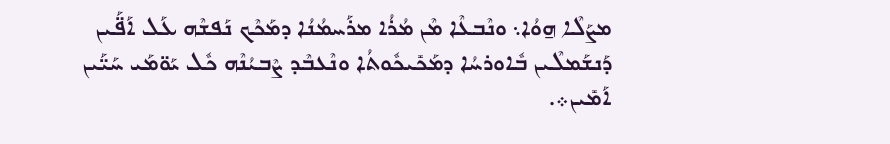ܡܨܰܠܶܐ ܗ̱ܘܳܐ܆ ܘܢܶܒܥܶܐ ܡܶܢ ܡܳܪܳܐ ܡܪܰܚܡܳܢܳܐ ܕܡܰܟܶܟ ܢܰܦܫܶܗ ܥܰܠ ܐܰܦ̈ܰܝܢ ܕܰܢܫܰܡܠܶܝܢ ܒܽܐܘܪܚܳܐ ܕܡܰܟܺܝܟܽܘܬܳܐ ܘܢܶܥܒܶܕ ܨܶܒܝܳܢܶܗ ܟܽܠ ܝܰܘ̈ܡܰܝ ܚܰܝ̈ܰܝܢ ܐܰܡܺܝܢ܀.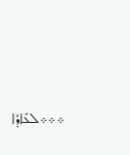܀܀܀ܠܥܺܐܕܳܐ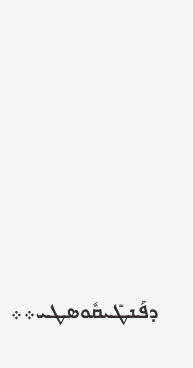ܕܦܰܢܛܺܝܩܽܘܣܛܝ܀܀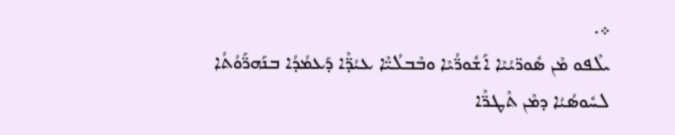܀.
ܝܠܶܦܘ ܡܶܢ ܣܽܘܪ̈ܝܳܝܶܐ ܐܰܫܽܘܪ̈ܳܝܶܐ ܘܒܶܒܠܳܝ̈ܶܐ ܥܝܳܕ̈ܶܐ ܕܰܥܡܳܕܳܐ ܒܢܰܗܪ̈ܰܘܳܬܳܐ ܠܚܽܘܣܳܝܳܐ ܕܡܶܢ ܬܶܛܪ̈ܶܐ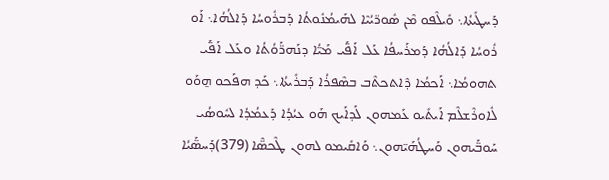ܕܰܚܛܺܝܬܳܐ܆ ܘܺܝܠܶܦܘ ܡܶܢ ܣܽܘܪ̈ܝܳܝܶܐ ܠܗܰܝܡܳܢܽܘܬܳܐ ܕܰܒܪܽܘܚܳܐ ܕܰܐܠܳܗܳܐ܆ ܐܰܘ ܪܽܘܚܳܐ ܕܰܐܠܳܗܳܐ ܕܰܡܪܰܚܦܳܐ ܥܰܠ ܐܰܦ̈ܰܝ ܡܰܝ̈ܳܐ ܕܢܰܗܪ̈ܰܘܳܬܳܐ ܘܥܰܠ ܐܰܦ̈ܰܝ ܬܗܘܡܳܐ܆ ܐܰܟܡܳܐ ܕܶܐܬܟܬܶܒ ܒܣܶܦܪܳܐ ܕܰܒܪܺܝܬܳܐ܆ ܟܰܕ ܗܦܰܟܘ ܗ̱ܘܰܘ ܠܽܐܘܪܶܫܠܶܡ ܐܰܝܬܺܝܘ ܥܰܡܗܘܢ ܠܰܕܐܰܝܟ ܗܰܘ ܥܝܳܕܳܐ ܕܰܥܡܳܕܳܐ ܠܚܽܘܣܳܝ ܚܰܘܒ̈ܰܝܗܘܢ ܘܰܚܛܳܗܰܝ̈ܗܘܢ܆ ܘܰܐܩܺܝܡܘ ܠܗܘܢ ܛܶܟܣ̈ܶܐ (379)ܕܰܚܣ̈ܰܝܳܐ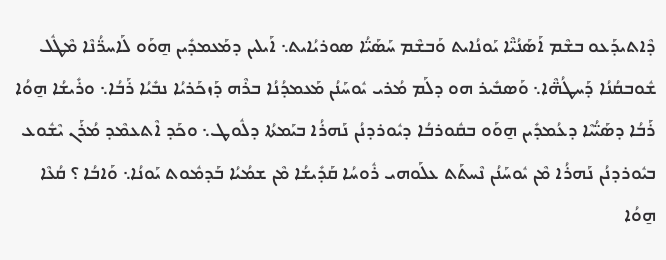ܕܶܐܬܝܕܰܥܘ ܒܫܶܡ ܐܰܣܰܢܳܝ̈ܶܐ ܝܰܘܢܳܐܝܬ ܘܰܒܫܶܡ ܚܰܣܰܝ̈ܳܐ ܣܘܪܝܳܐܝܬ܆ ܐܰܝܠܝܢ ܕܡܰܥܡܕܺܝܢ ܗ̱ܘܰܘ ܠܰܐܚܪ̈ܳܢܶܐ ܡܶܛܽܠ ܫܽܘܒܩܳܢܳܐ ܕܰܚܛܳܗ̈ܶܐ܆ ܘܰܣܒܺܝܪ ܗܘ ܕܠܰܡ ܡܳܪܝ ܝܽܘܚܰܢܳܢ ܡܰܥܡܕܳܢܳܐ ܒܪܶܗ ܕܰܙܟܰܪܝܳܐ ܢܒܺܝܳܐ ܪܰܒܳܐ܆ ܘܪܺܝܫܳܐ ܗ̱ܘܳܐ ܪܰܒܳܐ ܕܣܰܝ̈ܳܝܶܐ ܕܥܳܡܕܺܝܢ ܗ̱ܘܰܘ ܒܩܽܘܪܒܳܐ ܕܝܽܘܪܕܢܳܢ ܢܰܗܪܳܐ ܒܝܰܡܬܳܐ ܕܠܽܘܛ܆ ܘܟܰܕ ܐܶܬܥܡܶܕ ܡܳܪܰܢ ܝܶܫܽܘܥ ܒܝܽܘܪܕܢܳܢ ܢܰܗܪܳܐ ܡܶܢ ܝܽܘܚܰܢܳܢ ܢܶܚܬܰܬ ܥܠܰܘܗܝ ܪܽܘܚܳܐ ܩܰܕܺܝܫܳܐ ܡܶܢ ܫܡܳܝܳܐ ܒܰܕܡܽܘܬ ܝܰܘܢܳܐ܆ ܘܰܐܒܳܐ ؟ ܩܳܥܶܐ ܗ̱ܘܳܐ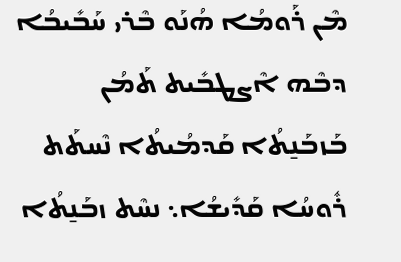ܡܶܢ ܪܰܘܡܳܐ ܗܳܢܰܘ ܒܶܪܝ ܚܰܒܺܝܒܳܐ ܕܒܶܗ ܐܶܨܛܒܺܝܬ ܬܰܡܳܢ ܒܰܙܒܰܢ̱ܬܳܐ ܩܰܕܡܳܝܬܳܐ ܢܶܚܬܰܬ ܪܽܘܚܳܐ ܩܰܕܺܝܫܳܐ܆ ܢܚܶܬ ܙܒܰܢ̱ܬܳܐ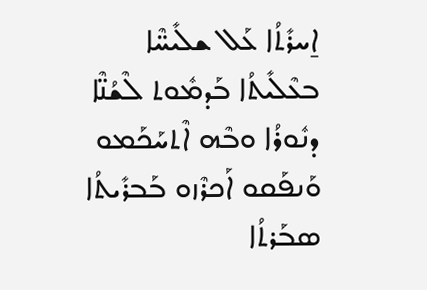ܐ̱ܚܪܺܬܳܐ ܥܰܠ ܫܠܺܝܚ̈ܶܐ ܒܥܶܠܺܝܬܳܐ ܒܰܕܡܽܘܬ ܠܶܫܳܢ̈ܶܐ ܕܢܽܘܪܳܐ ܘܒܶܗ ܐܶܬܚܰܟܰܡܘ ܘܰܢܦܰܩܘ ܐܰܟܪܶܙܘ ܒܰܒܪܺܝܬܳܐ ܣܒܰܪܬܳܐ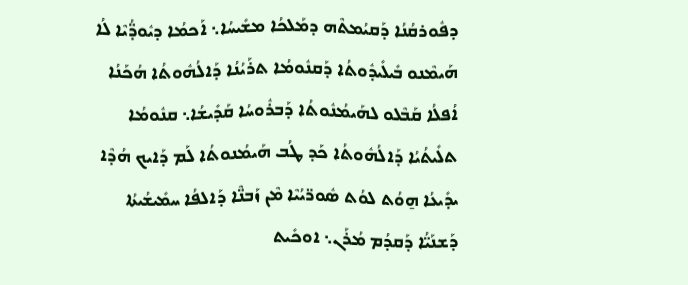ܕܦܽܘܪܩܳܢܳܐ ܕܰܩܝܳܡܬܶܗ ܕܡܰܠܟܳܐ ܡܫܺܝܚܳܐ܆ ܐܰܟܡܳܐ ܕܝܽܘܕ̈ܳܝܶܐ ܠܳܐ ܗܰܝܡܶܢܘ ܒܺܝܠܺܝܕܽܘܬܳܐ ܕܰܩܢܽܘܡܳܐ ܬܪܰܝܳܢܳܐ ܕܰܐܠܳܗܽܘܬܳܐ ܗܳܟܰܢܳܐ ܐܳܦܠܳܐ ܩܰܒܶܠܘ ܠܗܰܝܡܳܢܽܘܬܳܐ ܕܰܒܪܽܘܚܳܐ ܩܰܕܺܝܫܳܐ܆ ܩܢܽܘܡܳܐ ܬܠܺܝܬܳܝܳܐ ܕܰܐܠܳܗܽܘܬܳܐ ܟܰܕ ܛܳܒ ܗܰܝܡܳܢܘܬܳܐ ܠܰܡ ܕܰܐܝܟ ܗܳܕܶܐ ܝܕܺܝܥܳܐ ܗ̱ܘܳܬ ܠܘܳܬ ܣܽܘܪ̈ܝܳܝܶܐ ܡܶܢ ܙܰܒܢ̈ܶܐ ܕܰܐܠܦܳܐ ܚܡܺܝܫܳܝܬܳܐ ܕܰܫܢܰܝ̈ܳܐ ܕܰܩܕܳܡ ܡܳܪܰܢ܆ ܐܘܟܺܝܬ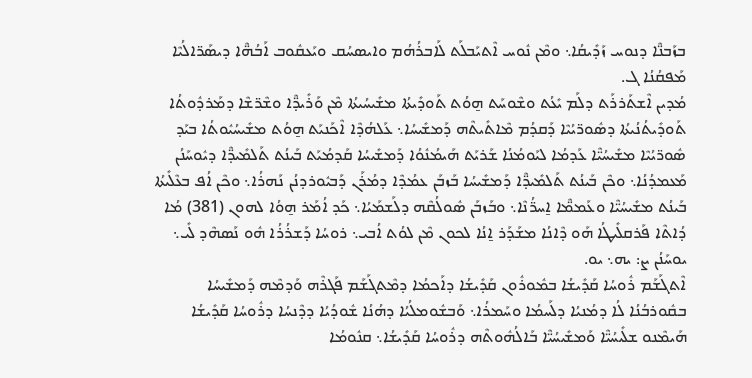ܒܙܰܒܢ̈ܶܐ ܕܢܘܚ ܙܰܕܺܝܩܳܐ܆ ܘܡܶܢ ܢܽܘܚ ܐܶܬܝܰܒܠܰܬ ܠܰܐܒܪܳܗܳܡ ܘܐܝܣܚܳܩ ܘܝܰܥܩܽܘܒ ܐܰܒܳܗ̈ܶܐ ܕܝܣܰܪ̈ܐܠܳܝܶܐ ܡܰܦܩܳܢܳܐ ܓ.
ܡܳܕܝܢ ܐܶܫܬܰܪܪܰܬ ܕܠܰܡ ܝܺܥܳܬ ܘܫܶܘܚܰܬ ܗ̱ܘܳܬ ܬܰܘܕܺܝܬܳܐ ܡܫܺܝܚܳܝܬܳܐ ܡܶܢ ܘܰܪܺܝܕ̈ܶܐ ܘܫܶܪ̈ܫܶܐ ܕܡܰܪܕܽܘܬܳܐ ܬܰܘܕܺܝܬܳܢܳܝܬܳܐ ܕܣܽܘܪ̈ܝܳܝܶܐ ܕܰܩܕܳܡ ܡܶܐܬܺܝܬܶܗ ܕܰܡܫܺܝܚܳܐ܆ ܥܰܠܗܳܕܶܐ ܐܶܟܰܢܝܰܬ ܗ̱ܘܳܬ ܡܫܺܝܚܳܝܽܘܬܳܐ ܒܝܰܕ ܣܽܘܪ̈ܝܳܝܶܐ ܡܫܺܝܚܳܝ̈ܶܐ ܥܰܕܡܳܐ ܠܝܰܘܡܳܢܳܐ ܫܰܪܝܰܬ ܗܰܝܡܳܢܽܘܳܐ ܕܰܡܫܺܝܚܳܐ ܩܰܕܡܳܝܰܬ ܒܰܝܢܳܬ ܬܰܠܡܺܝܕ̈ܶܐ ܕܝܽܘܚܰܢܳܢ ܡܰܥܡܕܳܢܳܐ܆ ܘܟܶܢ ܒܰܝܢܳܬ ܬܰܠܡܺܝܕ̈ܶܐ ܕܰܡܫܺܝܚܳܐ ܒܰܙܒܰܢ ܥܡܳܕܶܐ ܕܡܳܪܰܢ ܕܰܒܝܽܘܪܕܢܳܢ ܢܰܗܪܳܐ܆ ܘܟܶܢ ܐܳܦ ܒܥܶܠܺܝܬܳܐ ܒܰܝܢܳܬ ܡܫܺܝܚܳܝ̈ܶܐ ܘܥܰܡܡ̈ܶܐ ܐ̱ܚܪ̈ܳܢܶܐ܆ ܘܒܰܙܒܰܢ ܣܽܘܠܳܩܶܗ ܕܠܰܫܡܰܝܳܐ܆ ܟܰܕ ܐܳܡܰܪ ܗ̱ܘܳܐ ܠܗܘܢ (381) ܡܳܐ ܕܳܐܬܶܐ ܦܰܪܩܠܺܝܛܳܐ ܗܰܘ ܕܶܐܢܳܐ ܡܫܰܕܰܪ ܐ̱ܢܳܐ ܠܟܘܢ ܡܶܢ ܠܘܳܬ ܐܳܒܝ܆ ܪܘܚܳܐ ܕܰܫܪܳܪܳܐ ܗܽܘ ܢܰܣܗܶܕ ܠܺܝ܆ ܝܘܚܰܢܳܢ ܨ: ܝܗ܆ ܝܘ.
ܐܶܬܓܰܫܰܡ ܪܽܘܚܳܐ ܩܰܕܺܝܫܳܐ ܒܡܽܘܪܽܘܢ ܩܰܕܺܝܫܳܐ ܕܐܰܟܡܳܐ ܕܡܶܬܓܰܫܰܡ ܦܰܓܪܶܗ ܘܰܕܡܶܗ ܕܰܡܫܺܝܚܳܐ ܒܩܽܘܪܒܳܢܳܐ ܠܳܐ ܕܡܳܢܝܳܐ ܕܠܰܚܡܳܐ ܘܚܰܡܪܳܐ܆ ܘܰܒܫܽܘܡܠܳܝܳܐ ܕܗܳܢܳܐ ܫܽܘܕܳܝܳܐ ܕܕܶܢܚܳܐ ܕܪܽܘܚܳܐ ܩܰܕܺܝܫܳܐ ܗܰܝܡܶܢܘ ܫܠܺܝܚܳܝ̈ܶܐ ܘܰܡܫܺܝܚܳܝ̈ܶܐ ܒܰܐܠܳܗܽܘܬܶܗ ܕܪܽܘܚܳܐ ܩܰܕܺܝܫܳܐ܆ ܩܢܽܘܡܳܐ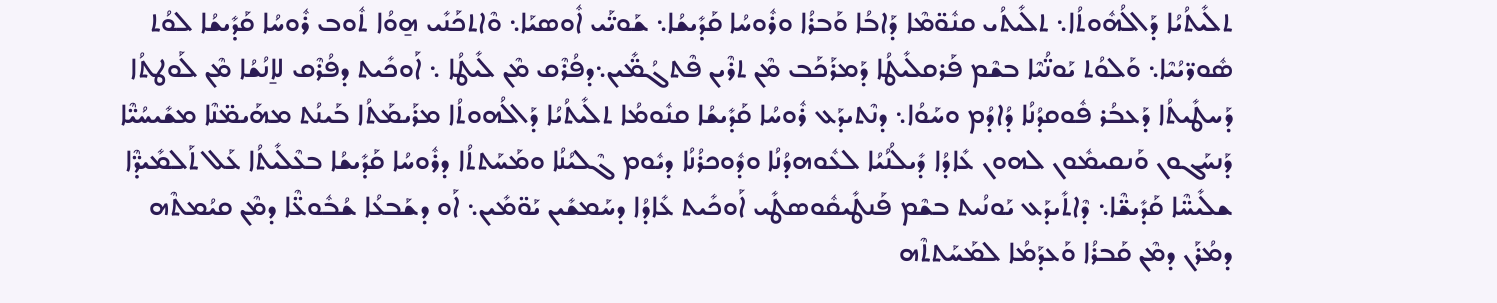ܬܠܺܝܬܳܝܳܐ ܕܰܐܠܳܗܽܘܬܳܐ܆ ܬܠܺܝܬܳܝ ܩܢܽܘ̈ܡܶܐ ܕܰܐܒܳܐ ܘܰܒܪܳܐ ܘܪܽܘܚܳܐ ܩܰܕܺܝܫܳܐ܆ ܫܰܘܝ̈ܰܝ ܐܽܘܣܝܰܐ܆ ܘܶܐܬܟܰܢܺܝ ܗ̱ܘܳܐ ܬܽܘܒ ܪܽܘܚܳܐ ܩܰܕܺܝܫܳܐ ܠܘܳܬ ܣܽܘܪ̈ܝܳܝܶܐ܆ ܘܰܠܘܳܬ ܝܰܘܢ̈ܳܝܶܐ ܒܫܶܡ ܦܰܪܩܠܺܝܛܳܐ ܕܰܡܪܰܟܰܒ ܡܶܢ ܬܪܶܝܢ ܦܶܬܓܳܡ̈ܺܝܢ܆ܕܦܳܪܶܩ ܡܶܢ ܠܺܝܛܳܐ ܆ ܐܰܘܟܺܝܬ ܕܦܳܪܶܩ ܠܐ̱ܢܳܫܳܐ ܡܶܢ ܠܰܘܛܬܳܐ ܕܰܚܛܺܝܬܳܐ ܕܰܥܒܳܪ ܦܽܘܩܕܳܢܳܐ ܕܳܐܕܳܡ ܘܚܰܘܳܐ܆ ܕܢܶܬܝܕܰܥ ܪܽܘܚܳܐ ܩܰܕܺܝܫܳܐ ܩܢܽܘܡܳܐ ܬܠܺܝܬܳܝܳܐ ܕܰܐܠܳܗܘܬܳܐ ܡܪܰܝܡܰܬܳܐ ܒܰܝܢܳܬ ܡܗܰܝܡ̈ܢܶܐ ܡܫܺܝܚܳܝ̈ܶܐ ܕܰܢܚܰܓܘܢ ܘܰܢܩܝܡܽܘܢ ܠܗܘܢ ܥܺܐܕܳܐ ܕܺܝܠܳܢܳܝܳܐ ܠܥܽܘܗܕܳܢܳܐ ܘܕܽܘܟܪܳܢܳܐ ܕܝܽܘܡ ܓܶܠܝܳܢܳܐ ܘܡܰܚܰܬܬܳܐ ܕܪܽܘܚܳܐ ܩܰܕܺܝܫܳܐ ܒܥܶܠܺܝܬܳܐ ܥܰܠ ܬܰܠܡܺܝܕ̈ܶܐ ܫܠܺܝܚ̈ܶܐ ܩܰܕܺܝܫ̈ܶܐ܆ ܕܶܐܬܺܝܕܰܥ ܝܰܘܢܳܝܬ ܒܫܶܡ ܦܰܢܛܺܝܩܽܘܣܛܺܝ ܐܰܘܟܺܝܬ ܥܺܐܕܳܐ ܕܚܰܡܫܺܝܢ ܝܰܘ̈ܡܺܝܢ܆ ܐܰܘ ܕܫܰܒܥܳܐ ܫܳܒܽܘܥ̈ܶܐ ܕܡܶܢ ܩܝܳܡܬܶܗ ܕܡܳܪܰܢ ܕܡܶܢ ܩܰܒܪܳܐ ܘܰܥܕܰܡܳܐ ܠܡܰܚܰܬܬܶܗ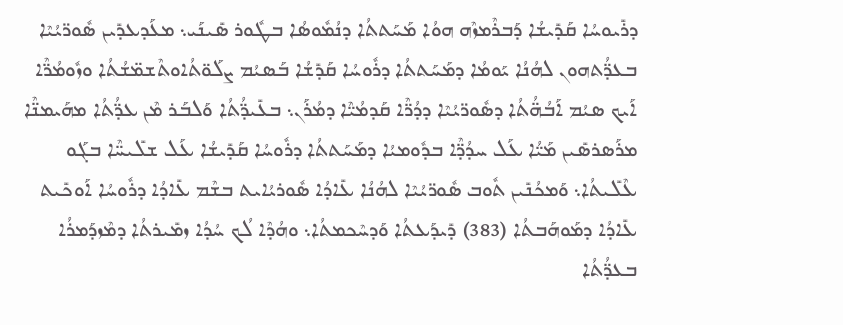ܕܪܺܝܘܚܳܐ ܩܰܕܺܝܫܳܐ ܕܰܒܪܶܡܙܶܗ ܗܘܳܐ ܡܰܚܰܬܬܳܐ ܕܢܳܡܽܘܣܳܐ ܒܛܽܘܪ ܣܺܝܢܰܝ܆ ܡܥܰܕܥܕܺܝܢ ܣܽܘܪ̈ܝܳܝܶܐ ܒܥܕ̈ܳܬܗܘܢ ܠܗܳܢܳܐ ܝܰܘܡܳܐ ܕܡܰܚܰܬܬܳܐ ܕܪܽܘܚܳܐ ܩܰܕܺܫܳܐ ܒܰܣܝܳܡ ܨܠܰܘ̈ܬܳܐܘܬܶܫܡ̈ܫܳܬܳܐ ܘܙܽܘܡܳܪ̈ܶܐ ܐܰܝܟ ܣܝܳܡ ܐܰܒܳܗ̈ܳܬܳܐ ܕܣܽܘܪ̈ܝܳܝܶܐ ܕܕܳܪ̈ܶܐ ܩܰܕܡܳܝ̈ܶܐ ܕܡܳܪܰܢ܆ ܒܥܺܝܕ̈ܳܬܳܐ ܘܰܠܒܰܪ ܡܶܢ ܥܕ̈ܳܬܳܐ ܡܗܰܝܡܢ̈ܶܐ ܡܪܰܣܪܣܺܝܢ ܡܰܝ̈ܳܐ ܥܰܠ ܚܕܳܕ̈ܶܐ ܒܕܽܘܡܝܳܐ ܕܡܰܚܰܬܬܳܐ ܕܪܽܘܚܳܐ ܩܰܕܺܝܫܳܐ ܥܰܠ ܫܠܺܝܚ̈ܶܐ ܒܓܰܘ ܥܶܠܺܝܬܳܐ܆ ܘܰܡܟܳܢܺܝܢ ܬܽܘܒ ܣܽܘܪ̈ܝܳܝܶܐ ܠܗܳܢܳܐ ܥܺܐܕܳܐ ܣܽܘܪܝܳܐܝܬ ܒܫܶܡ ܥܺܐܕܳܐ ܕܪܽܘܚܳܐ ܐܰܘܟܺܝܬ ܥܺܐܕܳܐ ܕܡܰܘܗܰܒܬܳܐ (383) ܕܺܝܕܰܥܬܳܐ ܘܰܕܚܶܟܡܬܳܐ܆ ܘܗܳܕܶܐ ܠܳܟ ܚܳܕܳܐ ܙܡܺܝܪܬܳܐ ܕܡܶܙܕܰܡܪܳܐ ܒܥܕ̈ܳܬܳܐ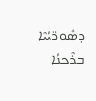ܕܣܽܘܪ̈ܝܳܝܶܐ ܒܪܶܟܢܳܐ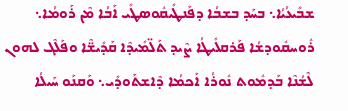ܫܒܺܝܥܳܝܳܐ܆ ܒܚܰܕ ܒܫܒܳܐ ܕܦܰܢܛܺܝܩܽܘܣܛܺܝ ܐܰܒܳܐ ܡܶܢ ܪܰܘܡܳܐ܆ ܪܽܘܚܩܽܘܕܫܳܐ ܦܰܪܩܠܺܝܛܳܐ ܨܶܝܕ ܬܰܠ̈ܡܺܝܕܶܐ ܩܰܕܺܝܫ̈ܶܐ ܘܦܰܠܶܓ ܠܗܘܢ ܠܶܫܳܢܶܐ ܒܰܕܡܽܘܬ ܢܽܘܪܳܐ ܐܰܟܡܳܐ ܕܶܐܫܬܰܘܕܺܝ܆ ܘܰܩܢܰܘ ܚܰܝܠܳܐ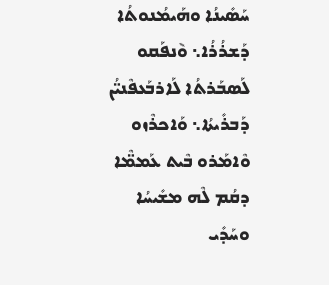ܚܰܣܺܝܢܳܐ ܘܗܰܝܡܳܢܘܬܳܐ ܕܰܫܪܳܪܳܐ܆ ܘ݉ܢܦܰܩܘ ܠܰܣܒܰܪܬܳܐ ܠܰܐܪܒܰܥܦܶܢܝ̈ܳܢ ܕܰܒܪܺܝܬܳܐ܆ ܘܰܐܟܪܶܙܘ ܘܶܐܡܰܪܘ ܒܶܝܬ ܥܰܡܡ̈ܶܐ ܕܩܳܡ ܠܶܗ ܡܫܺܝܚܳܐ ܘܚܰܕܺܝ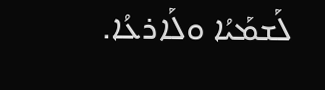ܠܰܫܡܰܝܳܐ ܘܠܰܐܪܥܳܐ.